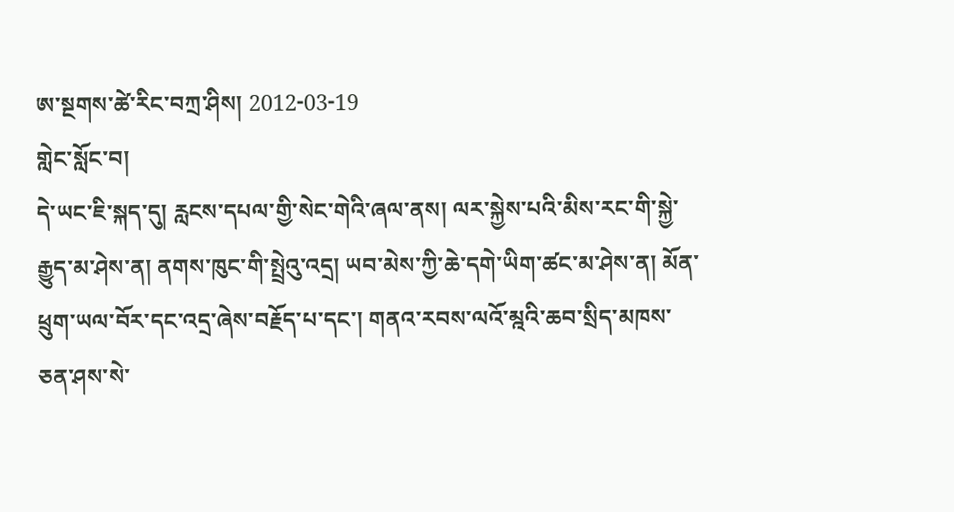ཨ་སྔགས་ཚེ་རིང་བཀྲ་ཤིས། 2012-03-19
གླེང་སློང་བ།
དེ་ཡང་ཇི་སྐད་དུ། རླངས་དཔལ་གྱི་སེང་གེའི་ཞལ་ནས། ལར་སྐྱེས་པའི་མིས་རང་གི་སྐྱེ་རྒྱུད་མ་ཤེས་ན། ནགས་ཁུང་གི་སྤྲེའུ་འདྲ། ཡབ་མེས་ཀྱི་ཆེ་དགེ་ཡིག་ཚང་མ་ཤེས་ན། མོན་ཕྲུག་ཡལ་བོར་དང་འདྲ་ཞེས་བརྗོད་པ་དང་། གནའ་རབས་ལའོ་མྰའི་ཆབ་སྲིད་མཁས་ཅན་ཤས་སེ་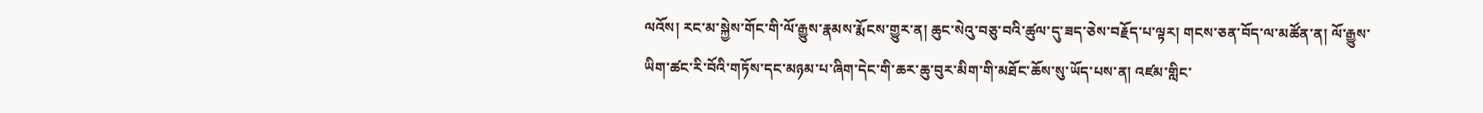ལའོས། རང་མ་སྐྱེས་གོང་གི་ལོ་རྒྱུས་རྣམས་རྨོངས་གྱུར་ན། ཆུང་སེའུ་བཅུ་བའི་ཚུལ་དུ་ཟད་ཅེས་བརྗོད་པ་ལྟར། གངས་ཅན་བོད་ལ་མཚོན་ན། ལོ་རྒྱུས་ཡིག་ཚང་རི་བོའི་གཏོས་དང་མཉམ་པ་ཞིག་དེང་གི་ཆར་ཆུ་བུར་མིག་གི་མཐོང་ཆོས་སུ་ཡོད་པས་ན། འཛམ་གླིང་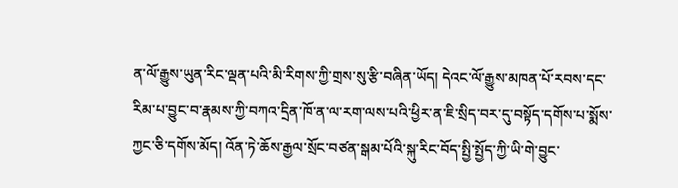ན་ལོ་རྒྱུས་ཡུན་རིང་ལྡན་པའི་མི་རིགས་ཀྱི་གྲས་སུ་རྩི་བཞིན་ཡོད། དེའང་ལོ་རྒྱུས་མཁན་པོ་རབས་དང་རིམ་པ་བྱུང་བ་རྣམས་ཀྱི་བཀའ་དྲིན་ཁོ་ན་ལ་རག་ལས་པའི་ཕྱིར་ན་ཇི་སྲིད་བར་དུ་བསྟོད་དགོས་པ་སྨོས་ཀྱང་ཅི་དགོས་མོད། འོན་ཏེ་ཆོས་རྒྱལ་སྲོང་བཙན་སྒམ་པོའི་སྐུ་རིང་བོད་སྤྱི་སྤྱོད་ཀྱི་ཡི་གེ་བྱུང་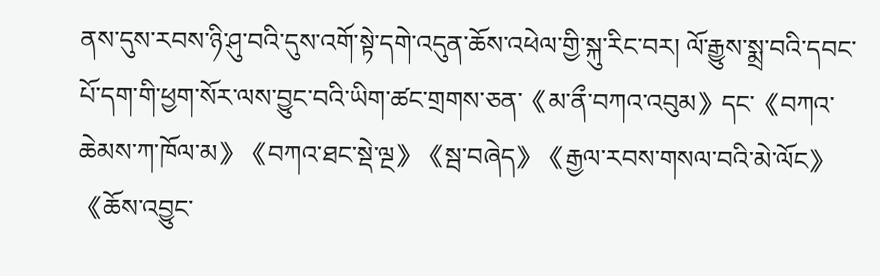ནས་དུས་རབས་ཉི་ཤུ་བའི་དུས་འགོ་སྟེ་དགེ་འདུན་ཆོས་འཕེལ་གྱི་སྐུ་རིང་བར། ལོ་རྒྱུས་སྨྲ་བའི་དབང་པོ་དག་གི་ཕྱག་སོར་ལས་བྱུང་བའི་ཡིག་ཚང་གྲགས་ཅན་《མ་ནྀ་བཀའ་འབུམ》དང་《བཀའ་ཆེམས་ཀ་ཁོལ་མ》《བཀའ་ཐང་སྡེ་ལྔ》《སྦ་བཞེད》《རྒྱལ་རབས་གསལ་བའི་མེ་ལོང》《ཆོས་འབྱུང་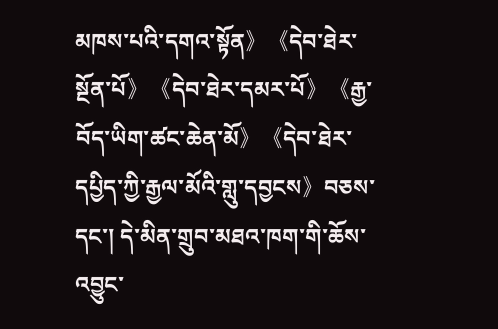མཁས་པའི་དགའ་སྟོན》《དེབ་ཐེར་སྔོན་པོ》《དེབ་ཐེར་དམར་པོ》《རྒྱ་བོད་ཡིག་ཚང་ཆེན་མོ》《དེབ་ཐེར་དཔྱིད་ཀྱི་རྒྱལ་མོའི་གླུ་དབྱངས》བཅས་དང་། དེ་མིན་གྲུབ་མཐའ་ཁག་གི་ཆོས་འབྱུང་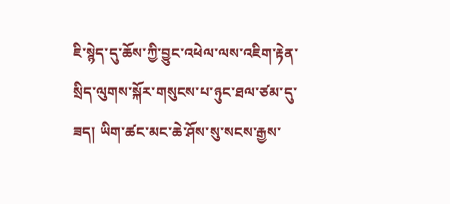ཇི་སྙེད་དུ་ཆོས་ཀྱི་བྱུང་འཕེལ་ལས་འཇིག་རྟེན་སྲིད་ལུགས་སྐོར་གསུངས་པ་ཉུང་ཐལ་ཙམ་དུ་ཟད། ཡིག་ཚང་མང་ཆེ་ཤོས་སུ་སངས་རྒྱས་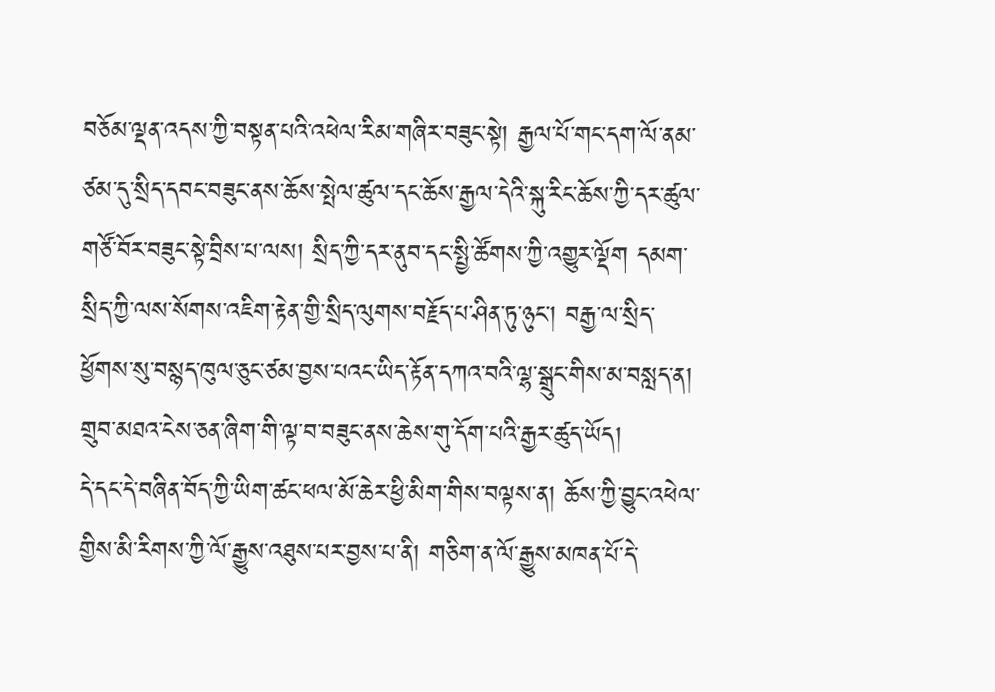བཅོམ་ལྡན་འདས་ཀྱི་བསྟན་པའི་འཕེལ་རིམ་གཞིར་བཟུང་སྟེ། རྒྱལ་པོ་གང་དག་ལོ་ནམ་ཙམ་དུ་སྲིད་དབང་བཟུང་ནས་ཆོས་སྤེལ་ཚུལ་དང་ཆོས་རྒྱལ་དེའི་སྐུ་རིང་ཆོས་ཀྱི་དར་ཚུལ་གཙོ་བོར་བཟུང་སྟེ་བྲིས་པ་ལས། སྲིད་ཀྱི་དར་ནུབ་དང་སྤྱི་ཚོགས་ཀྱི་འགྱུར་ལྡོག དམག་སྲིད་ཀྱི་ལས་སོགས་འཇིག་རྟེན་གྱི་སྲིད་ལུགས་བརྗོད་པ་ཤིན་ཏུ་ཉུང་། བརྒྱ་ལ་སྲིད་ཕྱོགས་སུ་བསྙད་ཁུལ་ཅུང་ཙམ་བྱས་པའང་ཡིད་རྟོན་དཀའ་བའི་ལྷ་སྒྲུང་གིས་མ་བསླད་ན། གྲུབ་མཐའ་ངེས་ཅན་ཞིག་གི་ལྟ་བ་བཟུང་ནས་ཆེས་གུ་དོག་པའི་རྒྱར་ཚུད་ཡོད།
དེ་དང་དེ་བཞིན་བོད་ཀྱི་ཡིག་ཚང་ཕལ་མོ་ཆེར་ཕྱི་མིག་གིས་བལྟས་ན། ཆོས་ཀྱི་བྱུང་འཕེལ་གྱིས་མི་རིགས་ཀྱི་ལོ་རྒྱུས་འཐུས་པར་བྱས་པ་ནི། གཅིག་ན་ལོ་རྒྱུས་མཁན་པོ་དེ་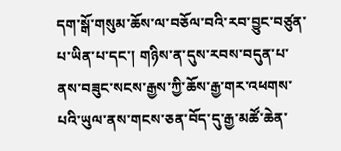དག་སྒོ་གསུམ་ཆོས་ལ་བཅོལ་བའི་རབ་བྱུང་བཙུན་པ་ཡིན་པ་དང་། གཉིས་ན་དུས་རབས་བདུན་པ་ནས་བཟུང་སངས་རྒྱས་ཀྱི་ཆོས་རྒྱ་གར་འཕགས་པའི་ཡུལ་ནས་གངས་ཅན་བོད་དུ་རྒྱ་མཚོ་ཆེན་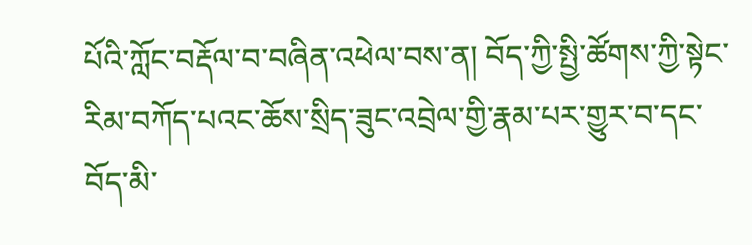པོའི་ཀློང་བརྡོལ་བ་བཞིན་འཕེལ་བས་ན། བོད་ཀྱི་སྤྱི་ཚོགས་ཀྱི་སྟེང་རིམ་བཀོད་པའང་ཆོས་སྲིད་ཟུང་འབྲེལ་གྱི་རྣམ་པར་གྱུར་བ་དང་བོད་མི་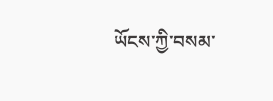ཡོངས་ཀྱི་བསམ་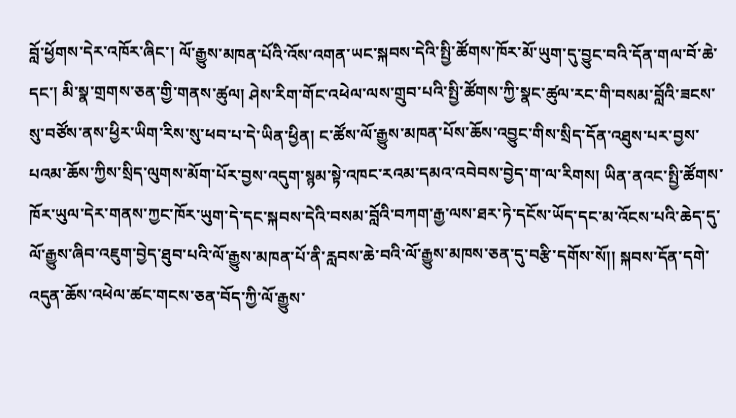བློ་ཕྱོགས་དེར་འཁོར་ཞིང་། ལོ་རྒྱུས་མཁན་པོའི་འོས་འགན་ཡང་སྐབས་དེའི་སྤྱི་ཚོགས་ཁོར་མོ་ཡུག་དུ་བྱུང་བའི་དོན་གལ་བོ་ཆེ་དང་། མི་སྣ་གྲགས་ཅན་གྱི་གནས་ཚུལ། ཤེས་རིག་གོང་འཕེལ་ལས་གྲུབ་པའི་སྤྱི་ཚོགས་ཀྱི་སྣང་ཚུལ་རང་གི་བསམ་བློའི་ཟངས་སུ་བཙོས་ནས་ཕྱིར་ཡིག་རིས་སུ་ཕབ་པ་དེ་ཡིན་ཕྱིན། ང་ཚོས་ལོ་རྒྱུས་མཁན་པོས་ཆོས་འབྱུང་གིས་སྲིད་དོན་འཐུས་པར་བྱས་པའམ་ཆོས་ཀྱིས་སྲིད་ལུགས་མོག་པོར་བྱས་འདུག་སྙམ་སྟེ་འཁང་རའམ་དམའ་འབེབས་བྱེད་ག་ལ་རིགས། ཡིན་ནའང་སྤྱི་ཚོགས་ཁོར་ཡུལ་དེར་གནས་ཀྱང་ཁོར་ཡུག་དེ་དང་སྐབས་དེའི་བསམ་བློའི་བཀག་རྒྱ་ལས་ཐར་ཏེ་དངོས་ཡོད་དང་མ་འོངས་པའི་ཆེད་དུ་ལོ་རྒྱུས་ཞིབ་འཇུག་བྱེད་ཐུབ་པའི་ལོ་རྒྱུས་མཁན་པོ་ནི་རླབས་ཆེ་བའི་ལོ་རྒྱུས་མཁས་ཅན་དུ་བརྩི་དགོས་སོ།། སྐབས་དོན་དགེ་འདུན་ཆོས་འཕེལ་ཚང་གངས་ཅན་བོད་ཀྱི་ལོ་རྒྱུས་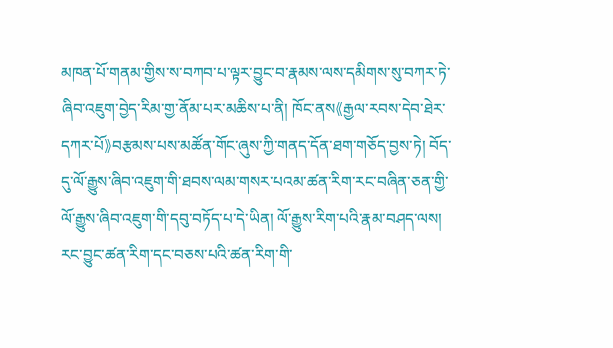མཁན་པོ་གནམ་གྱིས་ས་བཀབ་པ་ལྟར་བྱུང་བ་རྣམས་ལས་དམིགས་སུ་བཀར་ཏེ་ཞིབ་འཇུག་བྱེད་རིམ་གྱ་ནོམ་པར་མཆིས་པ་ནི། ཁོང་ནས《རྒྱལ་རབས་དེབ་ཐེར་དཀར་པོ》བརྩམས་པས་མཚོན་གོང་ཞུས་ཀྱི་གནད་དོན་ཐག་གཅོད་བྱས་ཏེ། བོད་དུ་ལོ་རྒྱུས་ཞིབ་འཇུག་གི་ཐབས་ལམ་གསར་པའམ་ཚན་རིག་རང་བཞིན་ཅན་གྱི་ལོ་རྒྱུས་ཞིབ་འཇུག་གི་དབུ་བཏོད་པ་དེ་ཡིན། ལོ་རྒྱུས་རིག་པའི་རྣམ་བཤད་ལས། རང་བྱུང་ཚན་རིག་དང་བཅས་པའི་ཚན་རིག་གི་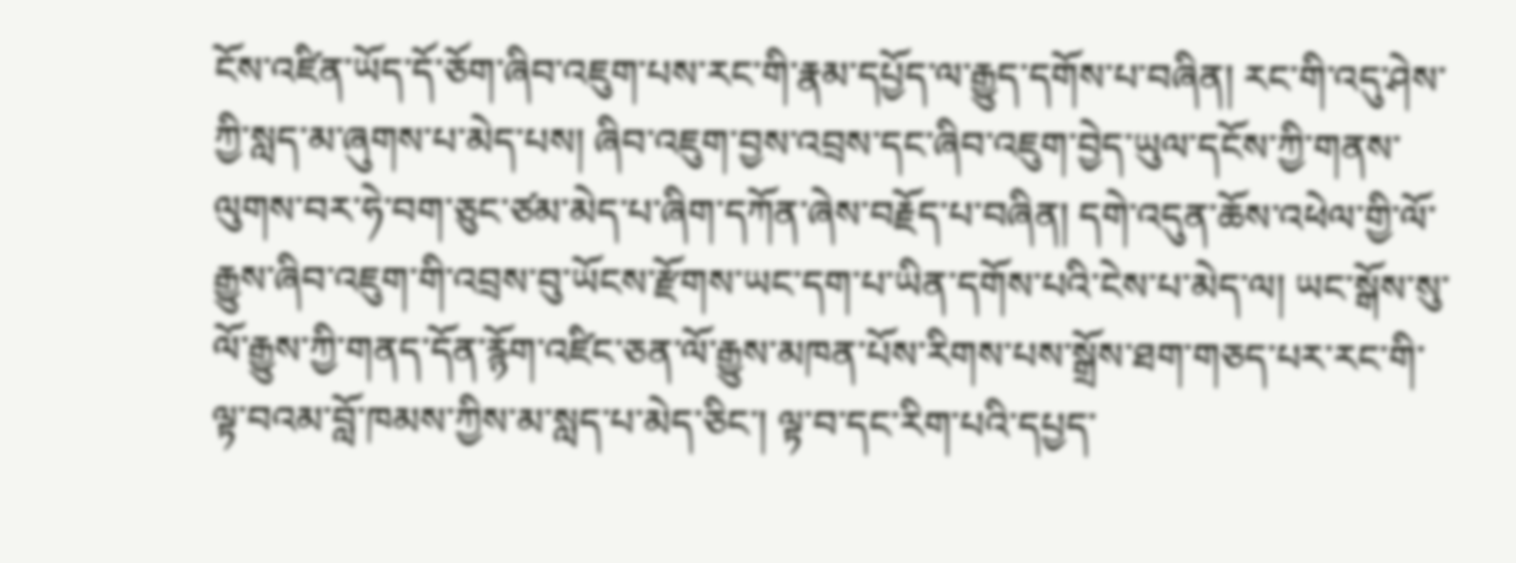ངོས་འཛིན་ཡོད་དོ་ཅོག་ཞིབ་འཇུག་པས་རང་གི་རྣམ་དཔྱོད་ལ་རྒྱུད་དགོས་པ་བཞིན། རང་གི་འདུ་ཤེས་ཀྱི་སླད་མ་ཞུགས་པ་མེད་པས། ཞིབ་འཇུག་བྱས་འབྲས་དང་ཞིབ་འཇུག་བྱེད་ཡུལ་དངོས་ཀྱི་གནས་ལུགས་བར་ཧེ་བག་ཅུང་ཙམ་མེད་པ་ཞིག་དཀོན་ཞེས་བརྗོད་པ་བཞིན། དགེ་འདུན་ཆོས་འཕེལ་གྱི་ལོ་རྒྱུས་ཞིབ་འཇུག་གི་འབྲས་བུ་ཡོངས་རྫོགས་ཡང་དག་པ་ཡིན་དགོས་པའི་ངེས་པ་མེད་ལ། ཡང་སྒོས་སུ་ལོ་རྒྱུས་ཀྱི་གནད་དོན་རྙོག་འཛིང་ཅན་ལོ་རྒྱུས་མཁན་པོས་རིགས་པས་སྒྲོས་ཐག་གཅད་པར་རང་གི་ལྟ་བའམ་བློ་ཁམས་ཀྱིས་མ་སླད་པ་མེད་ཅིང་། ལྟ་བ་དང་རིག་པའི་དཔྱད་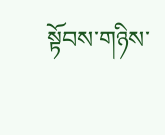སྟོབས་གཉིས་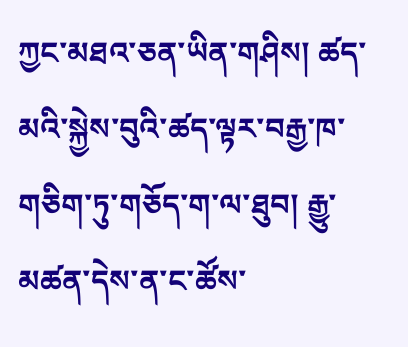ཀྱང་མཐའ་ཅན་ཡིན་གཤིས། ཚད་མའི་སྐྱེས་བུའི་ཚད་ལྟར་བརྒྱ་ཁ་གཅིག་ཏུ་གཅོད་ག་ལ་ཐུབ། རྒྱུ་མཚན་དེས་ན་ང་ཚོས་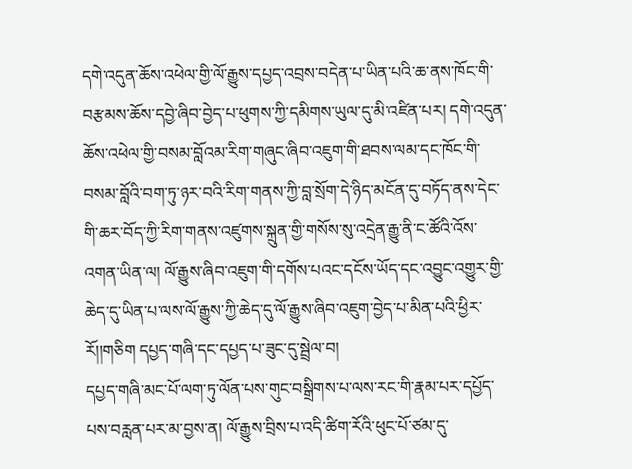དགེ་འདུན་ཆོས་འཕེལ་གྱི་ལོ་རྒྱུས་དཔྱད་འབྲས་བདེན་པ་ཡིན་པའི་ཆ་ནས་ཁོང་གི་བརྩམས་ཆོས་དབྱེ་ཞིབ་བྱེད་པ་ཕུགས་ཀྱི་དམིགས་ཡུལ་དུ་མི་འཛིན་པར། དགེ་འདུན་ཆོས་འཕེལ་གྱི་བསམ་བློའམ་རིག་གཞུང་ཞིབ་འཇུག་གི་ཐབས་ལམ་དང་ཁོང་གི་བསམ་བློའི་བག་ཏུ་ཉར་བའི་རིག་གནས་ཀྱི་བླ་སྲོག་དེ་ཉིད་མངོན་དུ་བཏོད་ནས་དེང་གི་ཆར་བོད་ཀྱི་རིག་གནས་འཛུགས་སྐྲུན་གྱི་གསོས་སུ་འདྲེན་རྒྱུ་ནི་ང་ཚོའི་འོས་འགན་ཡིན་ལ། ལོ་རྒྱུས་ཞིབ་འཇུག་གི་དགོས་པའང་དངོས་ཡོད་དང་འབྱུང་འགྱུར་གྱི་ཆེད་དུ་ཡིན་པ་ལས་ལོ་རྒྱུས་ཀྱི་ཆེད་དུ་ལོ་རྒྱུས་ཞིབ་འཇུག་བྱེད་པ་མིན་པའི་ཕྱིར་རོ།།གཅིག དཔྱད་གཞི་དང་དཔྱད་པ་ཟུང་དུ་སྦྲེལ་བ།
དཔྱད་གཞི་མང་པོ་ལག་ཏུ་ལོན་པས་གུང་བསྒྲིགས་པ་ལས་རང་གི་རྣམ་པར་དཔྱོད་པས་བརླན་པར་མ་བྱས་ན། ལོ་རྒྱུས་བྲིས་པ་འདི་ཚིག་རོའི་ཕུང་པོ་ཙམ་དུ་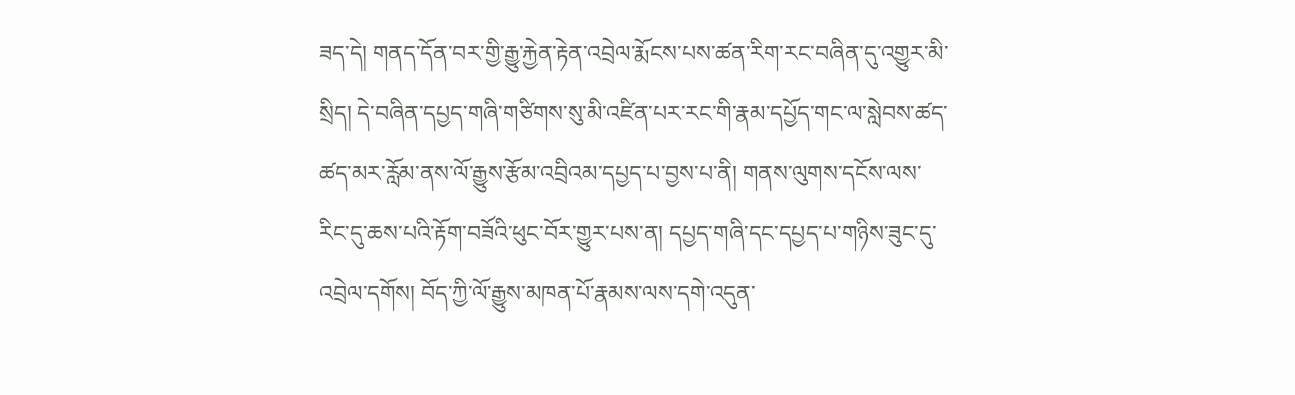ཟད་དེ། གནད་དོན་བར་གྱི་རྒྱུ་རྐྱེན་རྟེན་འབྲེལ་རྨོངས་པས་ཚན་རིག་རང་བཞིན་དུ་འགྱུར་མི་སྲིད། དེ་བཞིན་དཔྱད་གཞི་གཙིགས་སུ་མི་འཛིན་པར་རང་གི་རྣམ་དཔྱོད་གང་ལ་སླེབས་ཚད་ཚད་མར་རློམ་ནས་ལོ་རྒྱུས་རྩོམ་འབྲིའམ་དཔྱད་པ་བྱས་པ་ནི། གནས་ལུགས་དངོས་ལས་རིང་དུ་ཆས་པའི་རྟོག་བཟོའི་ཕུང་བོར་གྱུར་པས་ན། དཔྱད་གཞི་དང་དཔྱད་པ་གཉིས་ཟུང་དུ་འབྲེལ་དགོས། བོད་ཀྱི་ལོ་རྒྱུས་མཁན་པོ་རྣམས་ལས་དགེ་འདུན་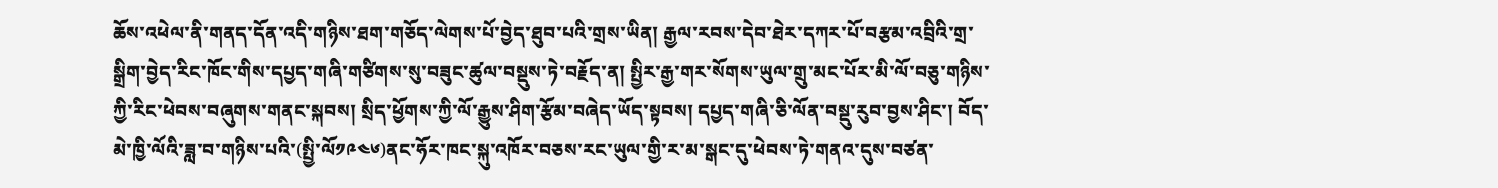ཆོས་འཕེལ་ནི་གནད་དོན་འདི་གཉིས་ཐག་གཅོད་ལེགས་པོ་བྱེད་ཐུབ་པའི་གྲས་ཡིན། རྒྱལ་རབས་དེབ་ཐེར་དཀར་པོ་བརྩམ་འབྲིའི་གྲ་སྒྲིག་བྱེད་རིང་ཁོང་གིས་དཔྱད་གཞི་གཙིགས་སུ་བཟུང་ཚུལ་བསྡུས་ཏེ་བརྗོད་ན། སྤྱིར་རྒྱ་གར་སོགས་ཡུལ་གྲུ་མང་པོར་མི་ལོ་བཅུ་གཉིས་ཀྱི་རིང་ཕེབས་བཞུགས་གནང་སྐབས། སྲིད་ཕྱོགས་ཀྱི་ལོ་རྒྱུས་ཤིག་རྩོམ་བཞེད་ཡོད་སྟབས། དཔྱད་གཞི་ཅི་ལོན་བསྡུ་རུབ་བྱས་ཤིང་། བོད་མེ་ཁྱི་ལོའི་ཟླ་བ་གཉིས་པའི་(སྤྱི་ལོ༡༩༤༦)ནང་ཧོར་ཁང་སྐུ་འཁོར་བཅས་རང་ཡུལ་གྱི་ར་མ་སྒང་དུ་ཕེབས་ཏེ་གནའ་དུས་བཙན་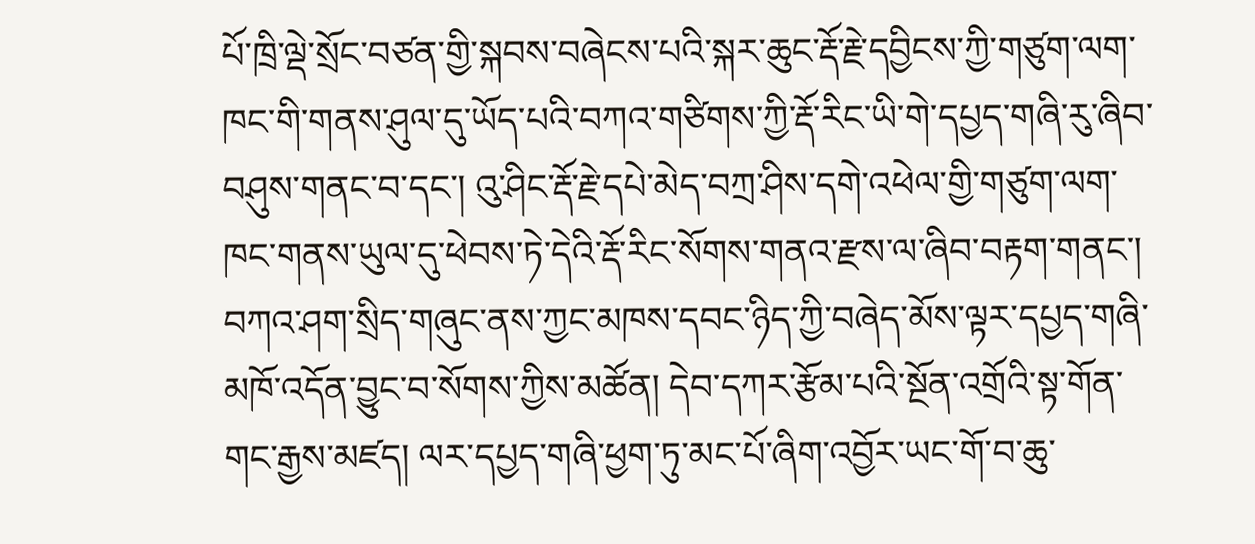པོ་ཁྲི་ལྡེ་སྲོང་བཙན་གྱི་སྐབས་བཞེངས་པའི་སྐར་ཆུང་རྡོ་རྗེ་དབྱིངས་ཀྱི་གཙུག་ལག་ཁང་གི་གནས་ཤུལ་དུ་ཡོད་པའི་བཀའ་གཙིགས་ཀྱི་རྡོ་རིང་ཡི་གེ་དཔྱད་གཞི་རུ་ཞིབ་བཤུས་གནང་བ་དང་། འུ་ཤིང་རྡོ་རྗེ་དཔེ་མེད་བཀྲ་ཤིས་དགེ་འཕེལ་གྱི་གཙུག་ལག་ཁང་གནས་ཡུལ་དུ་ཕེབས་ཏེ་དེའི་རྡོ་རིང་སོགས་གནའ་རྫས་ལ་ཞིབ་བརྟག་གནང་། བཀའ་ཤག་སྲིད་གཞུང་ནས་ཀྱང་མཁས་དབང་ཉིད་ཀྱི་བཞེད་མོས་ལྟར་དཔྱད་གཞི་མཁོ་འདོན་བྱུང་བ་སོགས་ཀྱིས་མཚོན། དེབ་དཀར་རྩོམ་པའི་སྔོན་འགྲོའི་སྟ་གོན་གང་རྒྱས་མཛད། ལར་དཔྱད་གཞི་ཕྱག་ཏུ་མང་པོ་ཞིག་འབྱོར་ཡང་གོ་བ་ཆུ་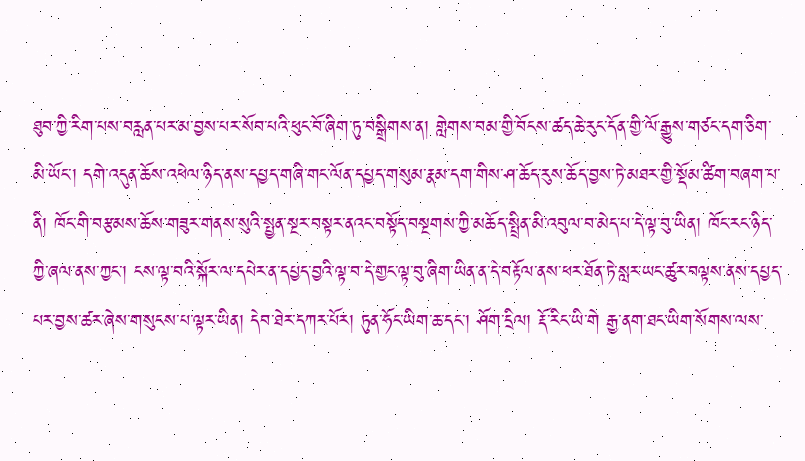ཐུབ་ཀྱི་རིག་པས་བརླན་པར་མ་བྱས་པར་སོབ་པའི་ཕུང་བོ་ཞིག་ཏུ་བསྒྲིགས་ན། གླེགས་བམ་གྱི་བོངས་ཚད་ཆེ་རུང་དོན་གྱི་ལོ་རྒྱུས་གཙང་དག་ཅིག་མི་ཡོང་། དགེ་འདུན་ཆོས་འཕེལ་ཉིད་ནས་དཔྱད་གཞི་གང་ལོན་དཔྱད་གསུམ་རྣམ་དག་གིས་ཤ་ཆོད་རུས་ཆོད་བྱས་ཏེ་མཐར་གྱི་སྡོམ་ཚིག་བཞག་པ་ནི། ཁོང་གི་བརྩམས་ཆོས་གཟུར་གནས་སུའི་སྤྱན་སྔར་བསྟར་ནའང་བསྟོད་བསྔགས་ཀྱི་མཆོད་སྤྲིན་མི་འབུལ་བ་མེད་པ་དེ་ལྟ་བུ་ཡིན། ཁོང་རང་ཉིད་ཀྱི་ཞལ་ནས་ཀྱང་། ངས་ལྟ་བའི་སྐོར་ལ་དཔེར་ན་དཔྱད་བྱའི་ལྟ་བ་དེ་གྱང་ལྟ་བུ་ཞིག་ཡིན་ན་དེ་བརྟོལ་ནས་ཕར་ཐོན་ཏེ་སླར་ཡང་ཚུར་བལྟས་ནས་དཔྱད་པར་བྱས་ཚར་ཞེས་གསུངས་པ་ལྟར་ཡིན། དེབ་ཐེར་དཀར་པོར། ཏུན་ཧོང་ཡིག་ཆ་དང་། ཤོག་དྲིལ། རྡོ་རིང་ཡི་གེ རྒྱ་ནག་ཐང་ཡིག་སོགས་ལས་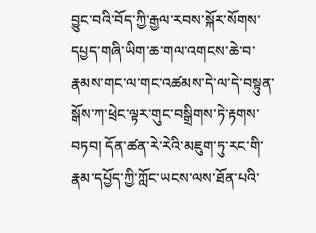བྱུང་བའི་བོད་ཀྱི་རྒྱལ་རབས་སྐོར་སོགས་དཔྱད་གཞི་ཡིག་ཆ་གལ་འགངས་ཆེ་བ་རྣམས་གང་ལ་གང་འཚམས་དེ་ལ་དེ་བསྟུན་སྒོས་ཀ་ཕྲེང་ལྟར་གུང་བསྒྲིགས་ཏེ་རྟགས་བཏབ། དོན་ཚན་རེ་རེའི་མཇུག་ཏུ་རང་གི་རྣམ་དཔྱོད་ཀྱི་ཀློང་ཡངས་ལས་ཐོན་པའི་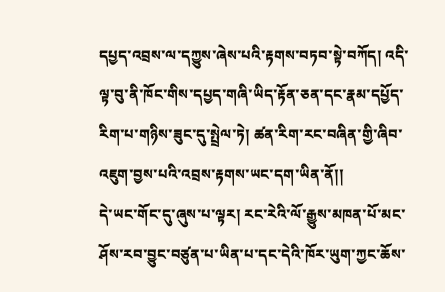དཔྱད་འབྲས་ལ་དཀྱུས་ཞེས་པའི་རྟགས་བཏབ་སྟེ་བཀོད། འདི་ལྟ་བུ་ནི་ཁོང་གིས་དཔྱད་གཞི་ཡིད་རྟོན་ཅན་དང་རྣམ་དཔྱོད་རིག་པ་གཉིས་ཟུང་དུ་སྤྲེལ་ཏེ། ཚན་རིག་རང་བཞིན་གྱི་ཞིབ་འཇུག་བྱས་པའི་འབྲས་རྟགས་ཡང་དག་ཡིན་ནོ།།
དེ་ཡང་གོང་དུ་ཞུས་པ་ལྟར། རང་རེའི་ལོ་རྒྱུས་མཁན་པོ་མང་ཤོས་རབ་བྱུང་བཙུན་པ་ཡིན་པ་དང་དེའི་ཁོར་ཡུག་ཀྱང་ཆོས་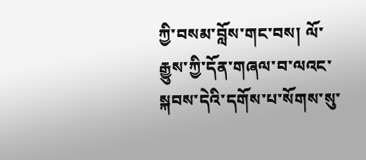ཀྱི་བསམ་བློས་གང་བས། ལོ་རྒྱུས་ཀྱི་དོན་གཞལ་བ་ལའང་སྐབས་དེའི་དགོས་པ་སོགས་སུ་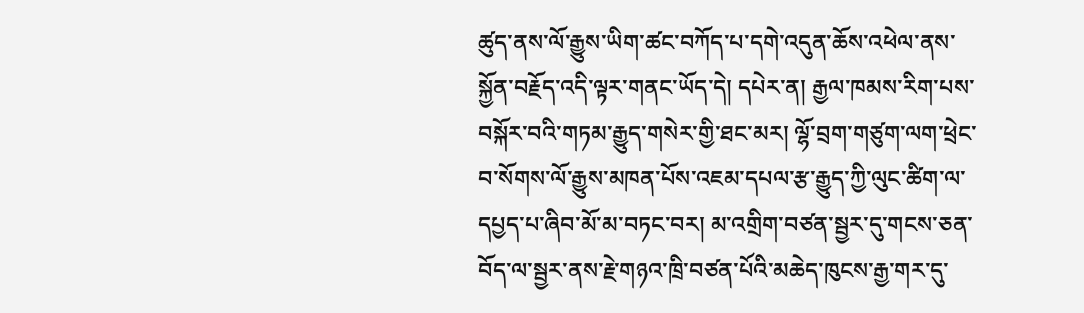ཚུད་ནས་ལོ་རྒྱུས་ཡིག་ཚང་བཀོད་པ་དགེ་འདུན་ཆོས་འཕེལ་ནས་སྐྱོན་བརྗོད་འདི་ལྟར་གནང་ཡོད་དེ། དཔེར་ན། རྒྱལ་ཁམས་རིག་པས་བསྐོར་བའི་གཏམ་རྒྱུད་གསེར་གྱི་ཐང་མར། ལྷོ་བྲག་གཙུག་ལག་ཕྲེང་བ་སོགས་ལོ་རྒྱུས་མཁན་པོས་འཇམ་དཔལ་རྩ་རྒྱུད་ཀྱི་ལུང་ཚིག་ལ་དཔྱད་པ་ཞིབ་མོ་མ་བཏང་བར། མ་འགྲིག་བཙན་སྦྱར་དུ་གངས་ཅན་བོད་ལ་སྦྱར་ནས་རྗེ་གཉའ་ཁྲི་བཙན་པོའི་མཆེད་ཁུངས་རྒྱ་གར་དུ་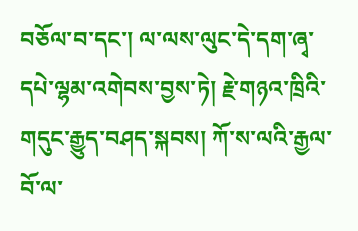བཅོལ་བ་དང་། ལ་ལས་ལུང་དེ་དག་ཞྭ་དཔེ་ལྷམ་འགེབས་བྱས་ཏེ། རྗེ་གཉའ་ཁྲིའི་གདུང་རྒྱུད་བཤད་སྐབས། ཀོ་ས་ལའི་རྒྱལ་བོ་ལ་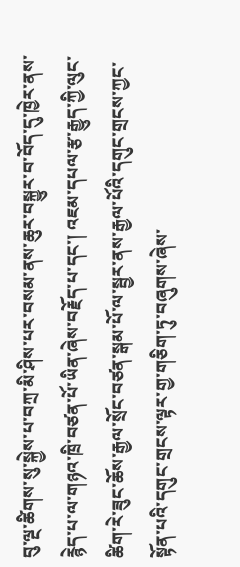བུ་ལྔ་ཚིགས་སུ་སྐྱེས་པ་བཀྲ་མི་ཤིས་པར་བསམ་ནས་ཆུར་བསྐྱུར་བ་བོད་དུ་ཁྱེར་ནས་རྙེད་པ་ལ་གཉའ་ཁྲི་བཙན་པོ་ཡིན་ཞེས་བརྗོད་པ་དང་། འཇམ་དཔལ་རྩ་རྒྱུད་ཀྱི་ལུང་ཚིག་རེ་ཟུང་ཆོས་རྒྱལ་སྲོང་བཙན་སྒམ་པོ་ལ་སྦྱར་ནས་རྒྱལ་པོའི་དགུང་གྲངས་ཀྱང་སྟོན་པའི་དགུང་གྲངས་ལྟར་གྱ་གཅིག་ཏུ་བཞུགས་ཞེས་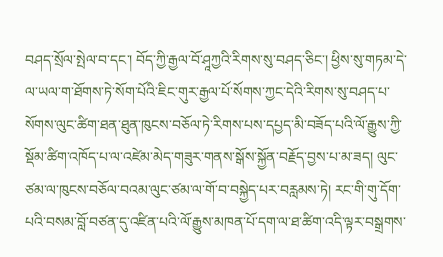བཤད་སྲོལ་སྤེལ་བ་དང་། བོད་ཀྱི་རྒྱལ་བོ་ཤཱཀྱའི་རིགས་སུ་བཤད་ཅིང་། ཕྱིས་སུ་གཏམ་དེ་ལ་ཡལ་ག་ཐོགས་ཏེ་སོག་པོའི་ཇིང་གུར་རྒྱལ་པོ་སོགས་ཀྱང་དེའི་རིགས་སུ་བཤད་པ་སོགས་ལུང་ཚིག་ཐན་ཐུན་ཁུངས་བཅོལ་ཏེ་རིགས་པས་དཔྱད་མི་བཟོད་པའི་ལོ་རྒྱུས་ཀྱི་སྡོམ་ཚིག་འཁོད་པ་ལ་འཛེམ་མེད་གཟུར་གནས་སྒོས་སྐྱོན་བརྗོད་བྱས་པ་མ་ཟད། ལུང་ཙམ་ལ་ཁུངས་བཅོལ་བའམ་ལུང་ཙམ་ལ་གོ་བ་བསྐྱེད་པར་བརླམས་ཏེ། རང་གི་གུ་དོག་པའི་བསམ་བློ་བཙན་དུ་འཛིན་པའི་ལོ་རྒྱུས་མཁན་པོ་དག་ལ་ཐ་ཚིག་འདི་ལྟར་བསྒྲགས་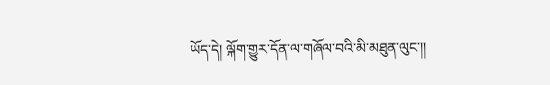ཡོད་དེ། ལྐོག་གྱུར་དོན་ལ་གཞོལ་བའི་མི་མཐུན་ལུང་།།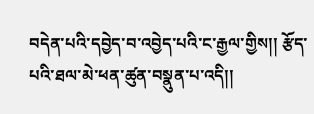བདེན་པའི་དབྱེད་བ་འབྱེད་པའི་ང་རྒྱལ་གྱིས།། རྩོད་པའི་ཐལ་མེ་ཕན་ཚུན་བསྣུན་པ་འདི།།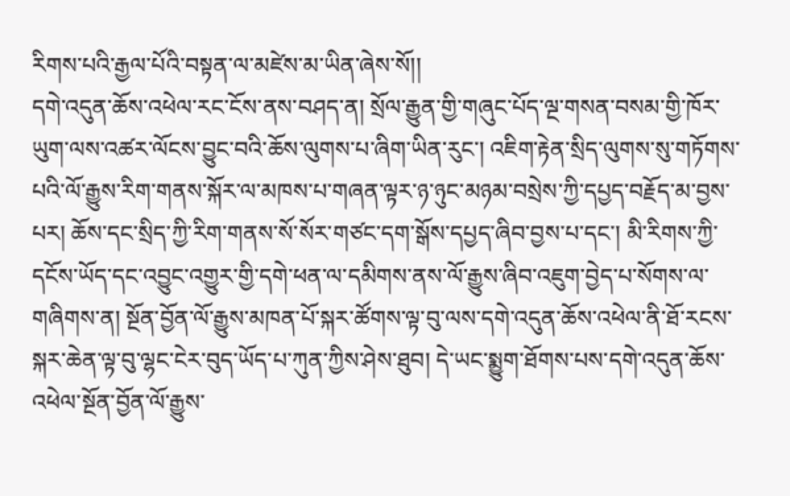རིགས་པའི་རྒྱལ་པོའི་བསྟན་ལ་མཛེས་མ་ཡིན་ཞེས་སོ།།
དགེ་འདུན་ཆོས་འཕེལ་རང་ངོས་ནས་བཤད་ན། སྲོལ་རྒྱུན་གྱི་གཞུང་པོད་ལྔ་གསན་བསམ་གྱི་ཁོར་ཡུག་ལས་འཚར་ལོངས་བྱུང་བའི་ཆོས་ལུགས་པ་ཞིག་ཡིན་རུང་། འཇིག་རྟེན་སྲིད་ལུགས་སུ་གཏོགས་པའི་ལོ་རྒྱུས་རིག་གནས་སྐོར་ལ་མཁས་པ་གཞན་ལྟར་ཉ་ཉུང་མཉམ་བསྲེས་ཀྱི་དཔྱད་བརྗོད་མ་བྱས་པར། ཆོས་དང་སྲིད་ཀྱི་རིག་གནས་སོ་སོར་གཙང་དག་སྒོས་དཔྱད་ཞིབ་བྱས་པ་དང་། མི་རིགས་ཀྱི་དངོས་ཡོད་དང་འབྱུང་འགྱུར་གྱི་དགེ་ཕན་ལ་དམིགས་ནས་ལོ་རྒྱུས་ཞིབ་འཇུག་བྱེད་པ་སོགས་ལ་གཞིགས་ན། སྔོན་བྱོན་ལོ་རྒྱུས་མཁན་པོ་སྐར་ཚོགས་ལྟ་བུ་ལས་དགེ་འདུན་ཆོས་འཕེལ་ནི་ཐོ་རངས་སྐར་ཆེན་ལྟ་བུ་ལྷང་ངེར་བུད་ཡོད་པ་ཀུན་ཀྱིས་ཤེས་ཐུབ། དེ་ཡང་སྨྱུག་ཐོགས་པས་དགེ་འདུན་ཆོས་འཕེལ་སྔོན་བྱོན་ལོ་རྒྱུས་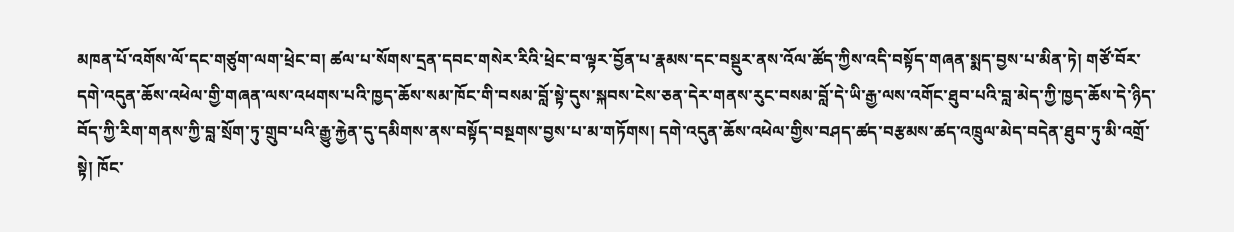མཁན་པོ་འགོས་ལོ་དང་གཙུག་ལག་ཕྲེང་བ། ཚལ་པ་སོགས་དྲན་དབང་གསེར་རིའི་ཕྲེང་བ་ལྟར་བྱོན་པ་རྣམས་དང་བསྡུར་ནས་འོལ་ཚོད་ཀྱིས་འདི་བསྟོད་གཞན་སྨད་བྱས་པ་མིན་ཏེ། གཙོ་བོར་དགེ་འདུན་ཆོས་འཕེལ་གྱི་གཞན་ལས་འཕགས་པའི་ཁྱད་ཆོས་སམ་ཁོང་གི་བསམ་བློ་སྟེ་དུས་སྐབས་ངེས་ཅན་དེར་གནས་རུང་བསམ་བློ་དེ་ཡི་རྒྱ་ལས་འགོང་ཐུབ་པའི་བླ་མེད་ཀྱི་ཁྱད་ཆོས་དེ་ཉིད་བོད་ཀྱི་རིག་གནས་ཀྱི་བླ་སྲོག་ཏུ་གྲུབ་པའི་རྒྱུ་རྐྱེན་དུ་དམིགས་ནས་བསྟོད་བསྔགས་བྱས་པ་མ་གཏོགས། དགེ་འདུན་ཆོས་འཕེལ་གྱིས་བཤད་ཚད་བརྩམས་ཚད་འཁྲུལ་མེད་བདེན་ཐུབ་ཏུ་མི་འགྲོ་སྟེ། ཁོང་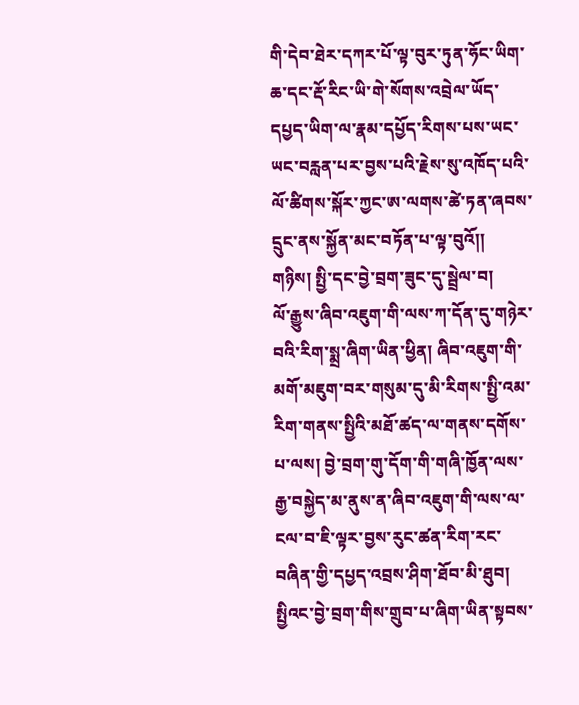གི་དེབ་ཐེར་དཀར་པོ་ལྟ་བུར་ཏུན་ཧོང་ཡིག་ཆ་དང་རྡོ་རིང་ཡི་གེ་སོགས་འབྲེལ་ཡོད་དཔྱད་ཡིག་ལ་རྣམ་དཔྱོད་རིགས་པས་ཡང་ཡང་བརླན་པར་བྱས་པའི་རྗེས་སུ་འཁོད་པའི་ལོ་ཚིགས་སྐོར་ཀྱང་ཨ་ལགས་ཚེ་ཏན་ཞབས་དྲུང་ནས་སྐྱོན་མང་བཏོན་པ་ལྟ་བུའོ།།
གཉིས། སྤྱི་དང་བྱེ་བྲག་ཟུང་དུ་སྦྲེལ་བ།
ལོ་རྒྱུས་ཞིབ་འཇུག་གི་ལས་ཀ་དོན་དུ་གཉེར་བའི་རིག་སྨྲ་ཞིག་ཡིན་ཕྱིན། ཞིབ་འཇུག་གི་མགོ་མཇུག་བར་གསུམ་དུ་མི་རིགས་སྤྱི་འམ་རིག་གནས་སྤྱིའི་མཐོ་ཚད་ལ་གནས་དགོས་པ་ལས། བྱེ་བྲག་གུ་དོག་གི་གཞི་ཁྱོན་ལས་རྒྱ་བསྐྱེད་མ་ནུས་ན་ཞིབ་འཇུག་གི་ལས་ལ་ངལ་བ་ཇི་ལྟར་བྱས་རུང་ཚན་རིག་རང་བཞིན་གྱི་དཔྱད་འབྲས་ཤིག་ཐོབ་མི་ཐུབ། སྤྱིའང་བྱེ་བྲག་གིས་གྲུབ་པ་ཞིག་ཡིན་སྟབས་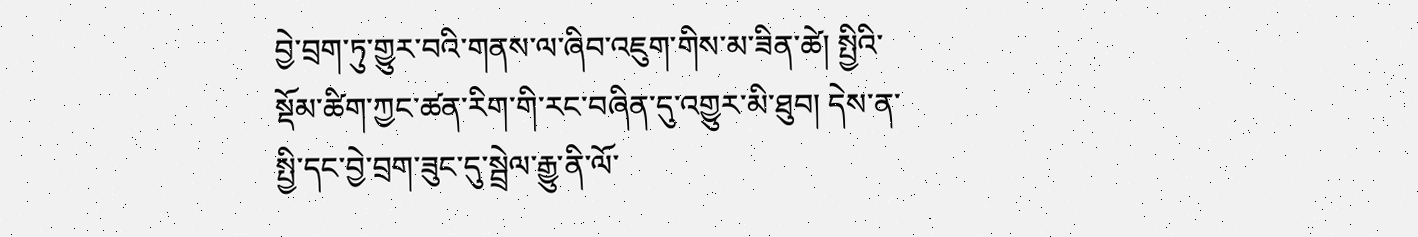བྱེ་བྲག་ཏུ་གྱུར་བའི་གནས་ལ་ཞིབ་འཇུག་གིས་མ་ཟིན་ཚེ། སྤྱིའི་སྡོམ་ཚིག་ཀྱང་ཚན་རིག་གི་རང་བཞིན་དུ་འགྱུར་མི་ཐུབ། དེས་ན་སྤྱི་དང་བྱེ་བྲག་ཟུང་དུ་སྦྲེལ་རྒྱུ་ནི་ལོ་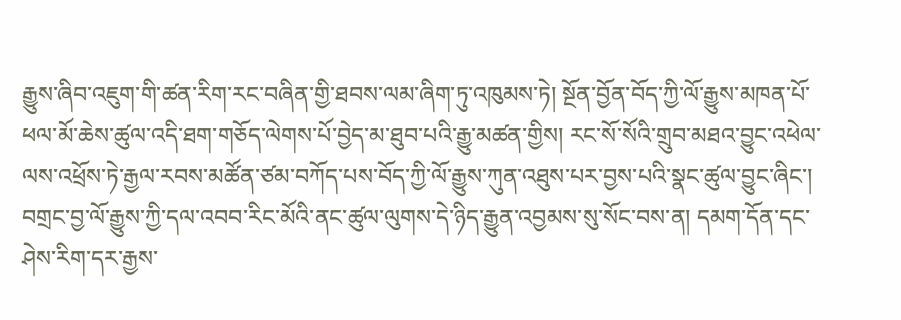རྒྱུས་ཞིབ་འཇུག་གི་ཚན་རིག་རང་བཞིན་གྱི་ཐབས་ལམ་ཞིག་ཏུ་འཁུམས་ཏེ། སྔོན་བྱོན་བོད་ཀྱི་ལོ་རྒྱུས་མཁན་པོ་ཕལ་མོ་ཆེས་ཚུལ་འདི་ཐག་གཅོད་ལེགས་པོ་བྱེད་མ་ཐུབ་པའི་རྒྱུ་མཚན་གྱིས། རང་སོ་སོའི་གྲུབ་མཐའ་བྱུང་འཕེལ་ལས་འཕྲོས་ཏེ་རྒྱལ་རབས་མཚོན་ཙམ་བཀོད་པས་བོད་ཀྱི་ལོ་རྒྱུས་ཀུན་འཐུས་པར་བྱས་པའི་སྣང་ཚུལ་བྱུང་ཞིང་། བགྲང་བྱ་ལོ་རྒྱུས་ཀྱི་དལ་འབབ་རིང་མོའི་ནང་ཚུལ་ལུགས་དེ་ཉིད་རྒྱུན་འབྱམས་སུ་སོང་བས་ན། དམག་དོན་དང་ཤེས་རིག་དར་རྒྱས་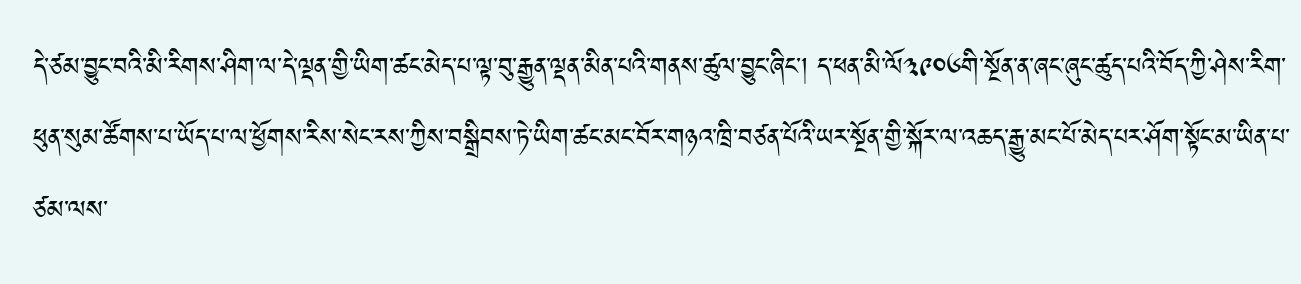དེ་ཙམ་བྱུང་བའི་མི་རིགས་ཤིག་ལ་དེ་ལྡན་གྱི་ཡིག་ཚང་མེད་པ་ལྟ་བུ་རྒྱུན་ལྡན་མིན་པའི་གནས་ཚུལ་བྱུང་ཞིང་། ད་ཕན་མི་ལོ༣༩༠༦གི་སྔོན་ན་ཞང་ཞུང་ཚུད་པའི་བོད་ཀྱི་ཤེས་རིག་ཕུན་སུམ་ཚོགས་པ་ཡོད་པ་ལ་ཕྱོགས་རིས་སེང་རས་ཀྱིས་བསྒྲིབས་ཏེ་ཡིག་ཚང་མང་བོར་གཉའ་ཁྲི་བཙན་པོའི་ཡར་སྔོན་གྱི་སྐོར་ལ་འཆད་རྒྱུ་མང་པོ་མེད་པར་ཤོག་སྟོང་མ་ཡིན་པ་ཙམ་ལས་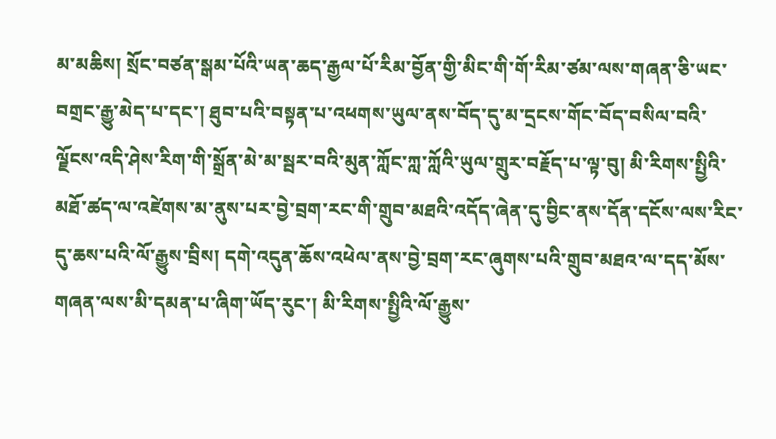མ་མཆིས། སྲོང་བཙན་སྒམ་པོའི་ཡན་ཆད་རྒྱལ་པོ་རིམ་བྱོན་གྱི་མིང་གི་གོ་རིམ་ཙམ་ལས་གཞན་ཅི་ཡང་བགྲང་རྒྱུ་མེད་པ་དང་། ཐུབ་པའི་བསྟན་པ་འཕགས་ཡུལ་ནས་བོད་དུ་མ་དྲངས་གོང་བོད་བསིལ་བའི་ལྗོངས་འདི་ཤེས་རིག་གི་སྒྲོན་མེ་མ་སྦར་བའི་མུན་ཀློང་ཀླ་ཀློའི་ཡུལ་གྲུར་བརྗོད་པ་ལྟ་བུ། མི་རིགས་སྤྱིའི་མཐོ་ཚད་ལ་འཛེགས་མ་ནུས་པར་བྱེ་བྲག་རང་གི་གྲུབ་མཐའི་འདོད་ཞེན་དུ་བྱིང་ནས་དོན་དངོས་ལས་རིང་དུ་ཆས་པའི་ལོ་རྒྱུས་བྲིས། དགེ་འདུན་ཆོས་འཕེལ་ནས་བྱེ་བྲག་རང་ཞུགས་པའི་གྲུབ་མཐའ་ལ་དད་མོས་གཞན་ལས་མི་དམན་པ་ཞིག་ཡོད་རུང་། མི་རིགས་སྤྱིའི་ལོ་རྒྱུས་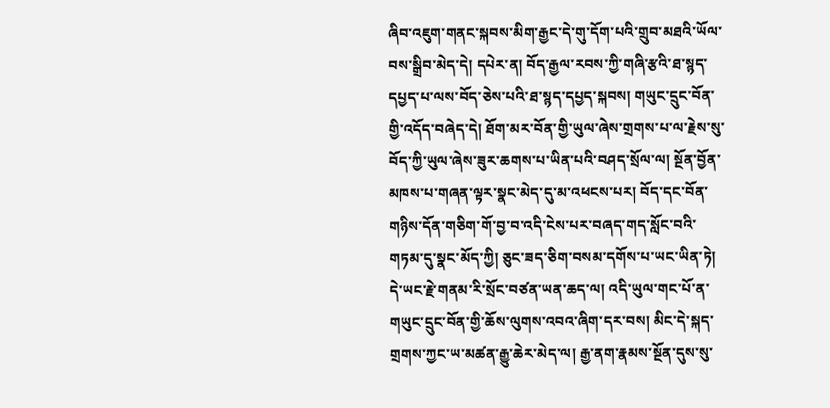ཞིབ་འཇུག་གནང་སྐབས་མིག་རྒྱང་དེ་གུ་དོག་པའི་གྲུབ་མཐའི་ཡོལ་བས་སྒྲིབ་མེད་དེ། དཔེར་ན། བོད་རྒྱལ་རབས་ཀྱི་གཞི་རྩའི་ཐ་སྙད་དཔྱད་པ་ལས་བོད་ཅེས་པའི་ཐ་སྙད་དཔྱད་སྐབས། གཡུང་དྲུང་བོན་གྱི་འདོད་བཞེད་དེ། ཐོག་མར་བོན་གྱི་ཡུལ་ཞེས་གྲགས་པ་ལ་རྗེས་སུ་བོད་ཀྱི་ཡུལ་ཞེས་ཟུར་ཆགས་པ་ཡིན་པའི་བཤད་སྲོལ་ལ། སྔོན་བྱོན་མཁས་པ་གཞན་ལྟར་སྣང་མེད་དུ་མ་འཕངས་པར། བོད་དང་བོན་གཉིས་དོན་གཅིག་གོ་བྱ་བ་འདི་ངེས་པར་བཞད་གད་སློང་བའི་གཏམ་དུ་སྣང་མོད་ཀྱི། ཅུང་ཟད་ཅིག་བསམ་དགོས་པ་ཡང་ཡིན་ཏེ། དེ་ཡང་རྗེ་གནམ་རི་སྲོང་བཙན་ཡན་ཆད་ལ། འདི་ཡུལ་གང་པོ་ན་གཡུང་དྲུང་བོན་གྱི་ཆོས་ལུགས་འབའ་ཞིག་དར་བས། མིང་དེ་སྐད་གྲགས་ཀྱང་ཡ་མཚན་རྒྱུ་ཆེར་མེད་ལ། རྒྱ་ནག་རྣམས་སྔོན་དུས་སུ་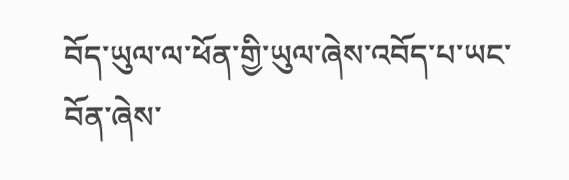བོད་ཡུལ་ལ་ཕོན་གྱི་ཡུལ་ཞེས་འབོད་པ་ཡང་བོན་ཞེས་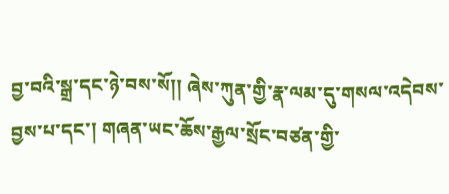བྱ་བའི་སྒྲ་དང་ཉེ་བས་སོ།། ཞེས་ཀུན་གྱི་རྣ་ལམ་དུ་གསལ་འདེབས་བྱས་པ་དང་། གཞན་ཡང་ཆོས་རྒྱལ་སྲོང་བཙན་གྱི་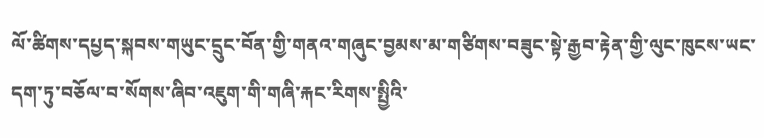ལོ་ཚིགས་དཔྱད་སྐབས་གཡུང་དྲུང་བོན་གྱི་གནའ་གཞུང་བྱམས་མ་གཙིགས་བཟུང་སྟེ་རྒྱབ་རྟེན་གྱི་ལུང་ཁུངས་ཡང་དག་ཏུ་བཅོལ་བ་སོགས་ཞིབ་འཇུག་གི་གཞི་རྐང་རིགས་སྤྱིའི་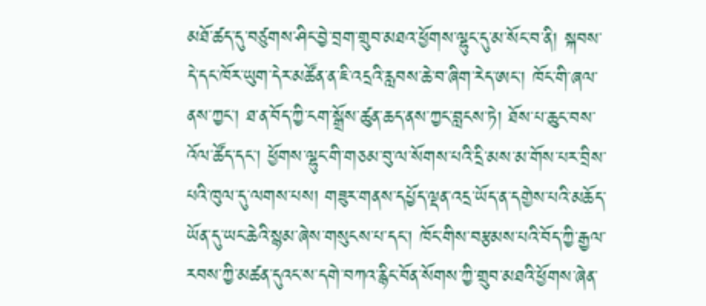མཐོ་ཚད་དུ་བཙུགས་ཤིང་བྱེ་བྲག་གྲུབ་མཐའ་ཕྱོགས་ལྷུང་དུ་མ་སོང་བ་ནི། སྐབས་དེ་དང་ཁོར་ཡུག་དེར་མཚོན་ན་ཇི་འདྲའི་རླབས་ཆེ་བ་ཞིག་རེད་ཨང་། ཁོང་གི་ཞལ་ནས་ཀྱང་། ཐ་ན་བོད་ཀྱི་ངག་སྒྲོས་ཚུན་ཆད་ནས་ཀྱང་བླངས་ཏེ། ཐོས་པ་ཆུང་བས་འོལ་ཚོད་དང་། ཕྱོགས་ལྷུང་གི་གཅམ་བུ་ལ་སོགས་པའི་དྲི་མས་མ་གོས་པར་བྲིས་པའི་ཁུལ་དུ་ལགས་པས། གཟུར་གནས་དཔྱོད་ལྡན་འདྲ་ཡོད་ན་དགྱེས་པའི་མཆོད་ཡོན་དུ་ཡང་ཆེའི་སྙམ་ཞེས་གསུངས་པ་དང་། ཁོང་གིས་བརྩམས་པའི་བོད་ཀྱི་རྒྱལ་རབས་ཀྱི་མཚན་དུའང་ས་དགེ་བཀའ་རྙིང་བོན་སོགས་ཀྱི་གྲུབ་མཐའི་ཕྱོགས་ཞེན་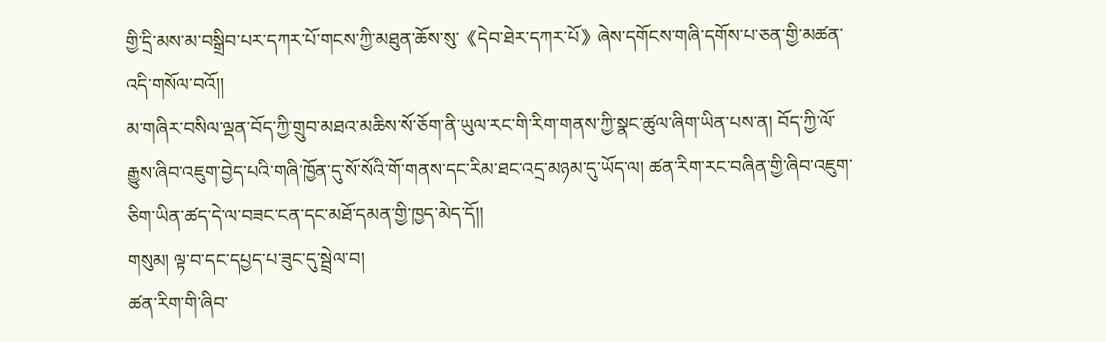གྱི་དྲི་མས་མ་བསྒྲིབ་པར་དཀར་པོ་གངས་ཀྱི་མཐུན་ཆོས་སུ་《དེབ་ཐེར་དཀར་པོ》ཞེས་དགོངས་གཞི་དགོས་པ་ཅན་གྱི་མཚན་འདི་གསོལ་བའོ།།
མ་གཞིར་བསིལ་ལྡན་བོད་ཀྱི་གྲུབ་མཐའ་མཆིས་སོ་ཅོག་ནི་ཡུལ་རང་གི་རིག་གནས་ཀྱི་སྣང་ཚུལ་ཞིག་ཡིན་པས་ན། བོད་ཀྱི་ལོ་རྒྱུས་ཞིབ་འཇུག་བྱེད་པའི་གཞི་ཁྱོན་དུ་སོ་སོའི་གོ་གནས་དང་རིམ་ཐང་འདྲ་མཉམ་དུ་ཡོད་ལ། ཚན་རིག་རང་བཞིན་གྱི་ཞིབ་འཇུག་ཅིག་ཡིན་ཚད་དེ་ལ་བཟང་ངན་དང་མཐོ་དམན་གྱི་ཁྱད་མེད་དོ།།
གསུམ། ལྟ་བ་དང་དཔྱད་པ་ཟུང་དུ་སྦྲེལ་བ།
ཚན་རིག་གི་ཞིབ་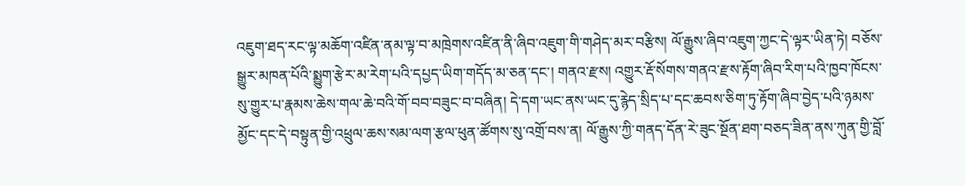འཇུག་ཐད་རང་ལྟ་མཆོག་འཛིན་ནམ་ལྟ་བ་མཁྲེགས་འཛིན་ནི་ཞིབ་འཇུག་གི་གཤེད་མར་བརྩིས། ལོ་རྒྱུས་ཞིབ་འཇུག་ཀྱང་དེ་ལྟར་ཡིན་ཏེ། བཅོས་སྒྱུར་མཁན་པོའི་སྨྱུག་རྩེར་མ་རེག་པའི་དཔྱད་ཡིག་གདོད་མ་ཅན་དང་། གནའ་རྫས། འགྱུར་རྡོ་སོགས་གནའ་རྫས་རྟོག་ཞིབ་རིག་པའི་ཁྱབ་ཁོངས་སུ་གྱུར་པ་རྣམས་ཆེས་གལ་ཆེ་བའི་གོ་བབ་བཟུང་བ་བཞིན། དེ་དག་ཡང་ནས་ཡང་དུ་རྙེད་སྲིད་པ་དང་ཆབས་ཅིག་ཏུ་རྟོག་ཞིབ་བྱེད་པའི་ཉམས་མྱོང་དང་དེ་བསྟུན་གྱི་འཕྲུལ་ཆས་སམ་ལག་རྩལ་ཕུན་ཚོགས་སུ་འགྲོ་བས་ན། ལོ་རྒྱུས་ཀྱི་གནད་དོན་རེ་ཟུང་སྔོན་ཐག་བཅད་ཟིན་ནས་ཀུན་གྱི་བློ་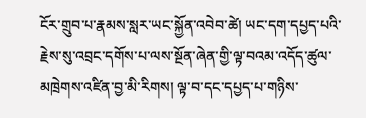ངོར་གྲུབ་པ་རྣམས་སླར་ཡང་སྐྱོན་འབེབ་ཚེ། ཡང་དག་དཔྱད་པའི་རྗེས་སུ་འབྲང་དགོས་པ་ལས་སྔོན་ཞེན་གྱི་ལྟ་བའམ་འདོད་ཚུལ་མཁྲེགས་འཛིན་བྱ་མི་རིགས། ལྟ་བ་དང་དཔྱད་པ་གཉིས་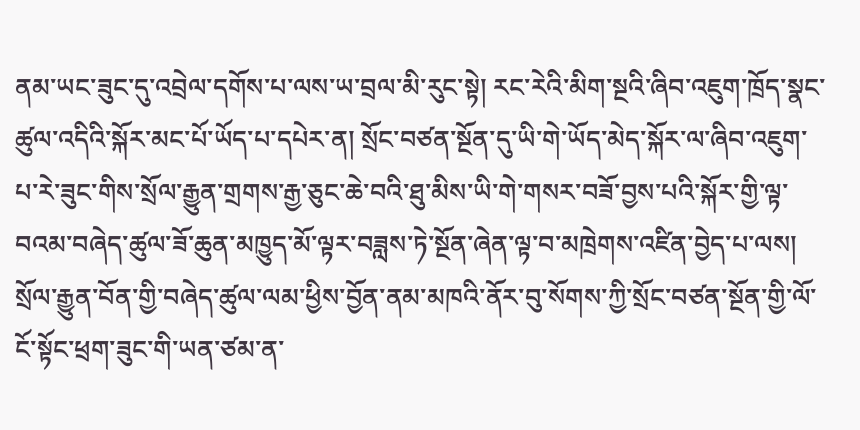ནམ་ཡང་ཟུང་དུ་འབྲེལ་དགོས་པ་ལས་ཡ་བྲལ་མི་རུང་སྟེ། རང་རེའི་མིག་སྔའི་ཞིབ་འཇུག་ཁྲོད་སྣང་ཚུལ་འདིའི་སྐོར་མང་པོ་ཡོད་པ་དཔེར་ན། སྲོང་བཙན་སྔོན་དུ་ཡི་གེ་ཡོད་མེད་སྐོར་ལ་ཞིབ་འཇུག་པ་རེ་ཟུང་གིས་སྲོལ་རྒྱུན་གྲགས་རྒྱ་ཅུང་ཆེ་བའི་ཐུ་མིས་ཡི་གེ་གསར་བཟོ་བྱས་པའི་སྐོར་གྱི་ལྟ་བའམ་བཞེད་ཚུལ་ཟོ་ཆུན་མཁྱུད་མོ་ལྟར་བཟླས་ཏེ་སྔོན་ཞེན་ལྟ་བ་མཁྲེགས་འཛིན་བྱེད་པ་ལས། སྲོལ་རྒྱུན་བོན་གྱི་བཞེད་ཚུལ་ལམ་ཕྱིས་བྱོན་ནམ་མཁའི་ནོར་བུ་སོགས་ཀྱི་སྲོང་བཙན་སྔོན་གྱི་ལོ་ངོ་སྟོང་ཕྲག་ཟུང་གི་ཡན་ཙམ་ན་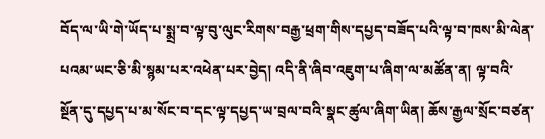བོད་ལ་ཡི་གེ་ཡོད་པ་སྨྲ་བ་ལྟ་བུ་ལུང་རིགས་བརྒྱ་ཕྲག་གིས་དཔྱད་བཟོད་པའི་ལྟ་བ་ཁས་མི་ལེན་པའམ་ཡང་ཅི་མི་སྙམ་པར་འཕེན་པར་བྱེད། འདི་ནི་ཞིབ་འཇུག་པ་ཞིག་ལ་མཚོན་ན། ལྟ་བའི་སྔོན་དུ་དཔྱད་པ་མ་སོང་བ་དང་ལྟ་དཔྱད་ཡ་བྲལ་བའི་སྣང་ཚུལ་ཞིག་ཡིན། ཆོས་རྒྱལ་སྲོང་བཙན་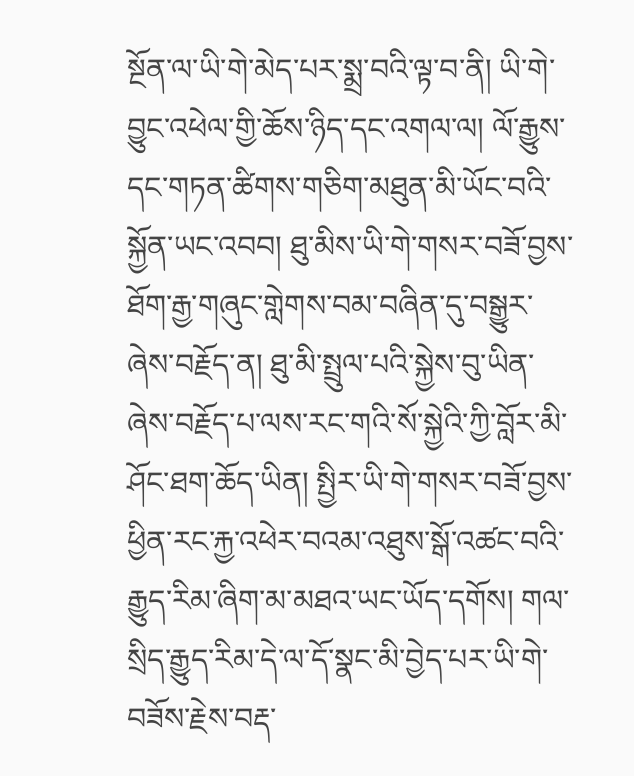སྔོན་ལ་ཡི་གེ་མེད་པར་སྨྲ་བའི་ལྟ་བ་ནི། ཡི་གེ་བྱུང་འཕེལ་གྱི་ཆོས་ཉིད་དང་འགལ་ལ། ལོ་རྒྱུས་དང་གཏན་ཚིགས་གཅིག་མཐུན་མི་ཡོང་བའི་སྐྱོན་ཡང་འབབ། ཐུ་མིས་ཡི་གེ་གསར་བཟོ་བྱས་ཐོག་རྒྱ་གཞུང་གླེགས་བམ་བཞིན་དུ་བསྒྱུར་ཞེས་བརྗོད་ན། ཐུ་མི་སྤྲུལ་པའི་སྐྱེས་བུ་ཡིན་ཞེས་བརྗོད་པ་ལས་རང་གའི་སོ་སྐྱེའི་ཀྱི་བློར་མི་ཤོང་ཐག་ཆོད་ཡིན། སྤྱིར་ཡི་གེ་གསར་བཟོ་བྱས་ཕྱིན་རང་རྐྱ་འཕེར་བའམ་འཐུས་སྒོ་འཚང་བའི་རྒྱུད་རིམ་ཞིག་མ་མཐའ་ཡང་ཡོད་དགོས། གལ་སྲིད་རྒྱུད་རིམ་དེ་ལ་དོ་སྣང་མི་བྱེད་པར་ཡི་གེ་བཟོས་རྗེས་བརྡ་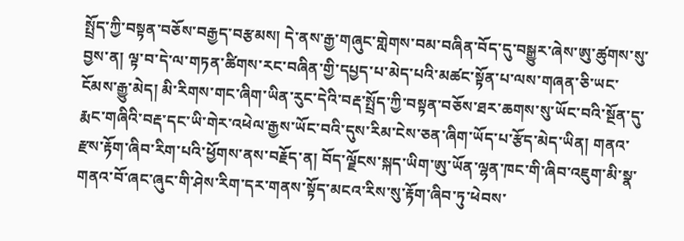སྤྲོད་ཀྱི་བསྟན་བཅོས་བརྒྱད་བརྩམས། དེ་ནས་རྒྱ་གཞུང་གླེགས་བམ་བཞིན་བོད་དུ་བསྒྱུར་ཞེས་ཨུ་ཚུགས་སུ་བྱས་ན། ལྟ་བ་དེ་ལ་གཏན་ཚིགས་རང་བཞིན་གྱི་དཔྱད་པ་མེད་པའི་མཚང་སྟོན་པ་ལས་གཞན་ཅི་ཡང་ངོམས་རྒྱུ་མེད། མི་རིགས་གང་ཞིག་ཡིན་རུང་དེའི་བརྡ་སྤྲོད་ཀྱི་བསྟན་བཅོས་ཐར་ཆགས་སུ་ཡོང་བའི་སྔོན་དུ་རྨང་གཞིའི་བརྡ་དང་ཡི་གེར་འཕེལ་རྒྱས་ཡོང་བའི་དུས་རིམ་ངེས་ཅན་ཞིག་ཡོད་པ་རྩོད་མེད་ཡིན། གནའ་རྫས་རྟོག་ཞིབ་རིག་པའི་ཕྱོགས་ནས་བརྗོད་ན། བོད་ལྗོངས་སྐད་ཡིག་ཨུ་ཡོན་ལྷན་ཁང་གི་ཞིབ་འཇུག་མི་སྣ་གནའ་བོ་ཞང་ཞུང་གི་ཤེས་རིག་དར་གནས་སྟོད་མངའ་རིས་སུ་རྟོག་ཞིབ་ཏུ་ཕེབས་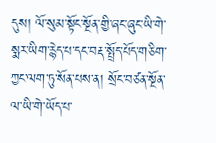དུས། ལོ་སུམ་སྟོང་སྔོན་གྱི་ཞང་ཞུང་ཡི་གེ་སྨར་ཡིག་རྙེད་པ་དང་བརྡ་སྤྲོད་པོད་གཅིག་ཀྱང་ལག་ཏུ་སོན་པས་ན། སྲོང་བཙན་སྔོན་ལ་ཡི་གེ་ཡོད་པ་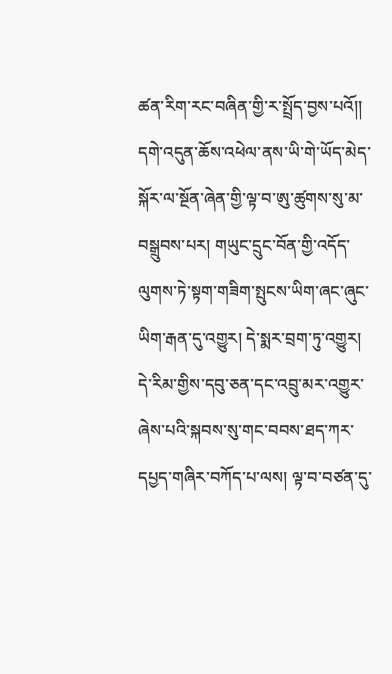ཚན་རིག་རང་བཞིན་གྱི་ར་སྤྲོད་བྱས་པའོ།། དགེ་འདུན་ཆོས་འཕེལ་ནས་ཡི་གེ་ཡོད་མེད་སྐོར་ལ་སྔོན་ཞེན་གྱི་ལྟ་བ་ཨུ་ཚུགས་སུ་མ་བསྒྲུབས་པར། གཡུང་དྲུང་བོན་གྱི་འདོད་ལུགས་ཏེ་སྟག་གཟིག་སྤུངས་ཡིག་ཞང་ཞུང་ཡིག་རྒན་དུ་འགྱུར། དེ་སྨར་བྲག་ཏུ་འགྱུར། དེ་རིམ་གྱིས་དབུ་ཅན་དང་འབྲུ་མར་འགྱུར་ཞེས་པའི་སྐབས་སུ་གང་བབས་ཐད་ཀར་དཔྱད་གཞིར་བཀོད་པ་ལས། ལྟ་བ་བཙན་དུ་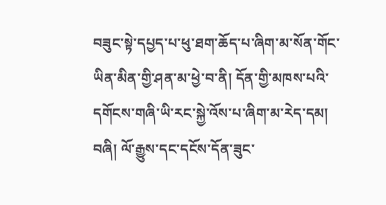བཟུང་སྟེ་དཔྱད་པ་ཕུ་ཐག་ཆོད་པ་ཞིག་མ་སོན་གོང་ཡིན་མིན་གྱི་ཤན་མ་ཕྱེ་བ་ནི། དོན་གྱི་མཁས་པའི་དགོངས་གཞི་ཡི་རང་སྐྱེ་འོས་པ་ཞིག་མ་རེད་དམ།
བཞི། ལོ་རྒྱུས་དང་དངོས་དོན་ཟུང་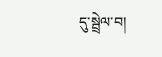དུ་སྦྲེལ་བ།